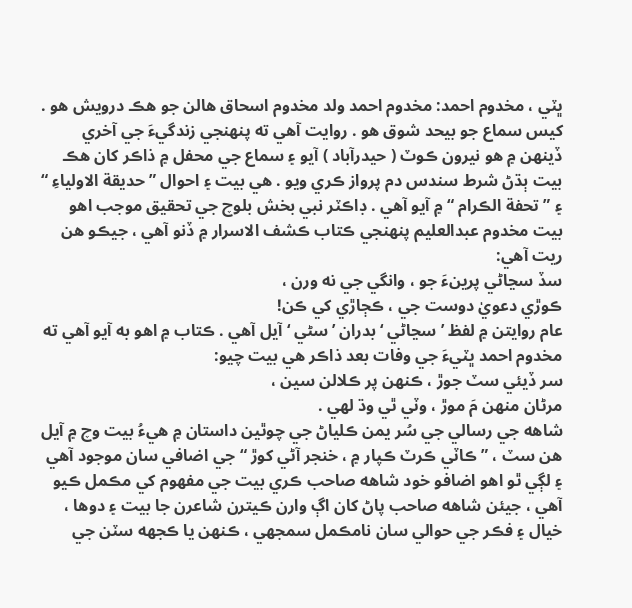ڀٽي ، مخدوم احمد: مخدوم احمد ولد مخدوم اسحاق هالن جو هڪ درويش هو . کيس سماع جو بيحد شوق هو . روايت آهي ته پنهنجي زندگيءَ جي آخري ڏينهن ۾ هو نيرون ڪوٽ ( حيدرآباد ) آيو ۽ سماع جي محفل ۾ ذاڪر کان هڪ بيت ٻڌڻ شرط سندس دم پرواز ڪري ويو . هي بيت ۽ احوال ” حديقة الاولياءِ “ ۽ ” تحفة الڪرام “ ۾ آيو آهي . ڊاڪٽر نبي بخش بلوچ جي تحقيق موجب اهو بيت مخدوم عبدالعليم پنهنجي ڪتاب ڪشف الاسرار ۾ ڏنو آهي ، جيڪو هن ريت آهي:
سڏ سڃاڻي پرينءَ جو ، وانگي جي نه ورن ،
ڪوڙي دعويٰ دوست جي ، ڪڄاڙي کي ڪن!
عام روايتن ۾ لفظ ’سڃاڻي ‘ بدران ’سڻي ‘ آيل آهي . ڪتاب ۾ اهو به آيو آهي ته مخدوم احمد ڀٽيءَ جي وفات بعد ذاڪر هي بيت چيو:
سر ڏيئي سٽ جوڙ ، ڪنهن پر ڪلالن سين ،
مرڻان منهن مَ موڙ ، وٽي ٿي وڌ لهي .
شاھه جي رسالي جي سُر يمن ڪلياڻ جي چوٿين داستان ۾ هيءُ بيت وچ ۾ آيل هن سٽ ، ” ڪاٽي ڪرٽ ڪپار ۾ ، خنجر آڻي کوڙ “ جي اضافي سان موجود آهي ۽ لڳي ٿو اهو اضافو خود شاهه صاحب ڪري بيت جي مفهوم کي مڪمل ڪيو آهي ، جيئن شاهه صاحب پاڻ کان اڳ وارن ڪيترن شاعرن جا بيت ۽ دوها ، خيال ۽ فڪر جي حوالي سان نامڪمل سمجهي ، ڪنهن يا ڪجهه سٽن جي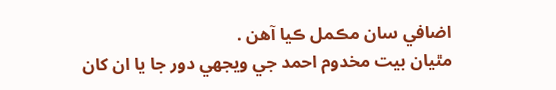اضافي سان مڪمل ڪيا آهن .
مٿيان بيت مخدوم احمد جي ويجھي دور جا يا ان کان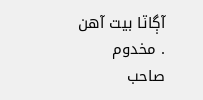آڳاٽا بيت آهن . مخدوم صاحب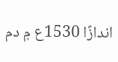اندازًا 1530ع ۾ دم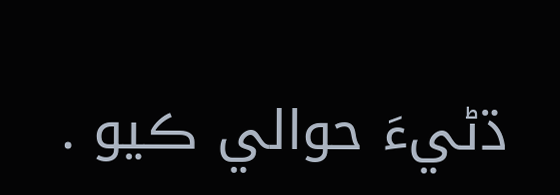ڌڻيءَ حوالي ڪيو .